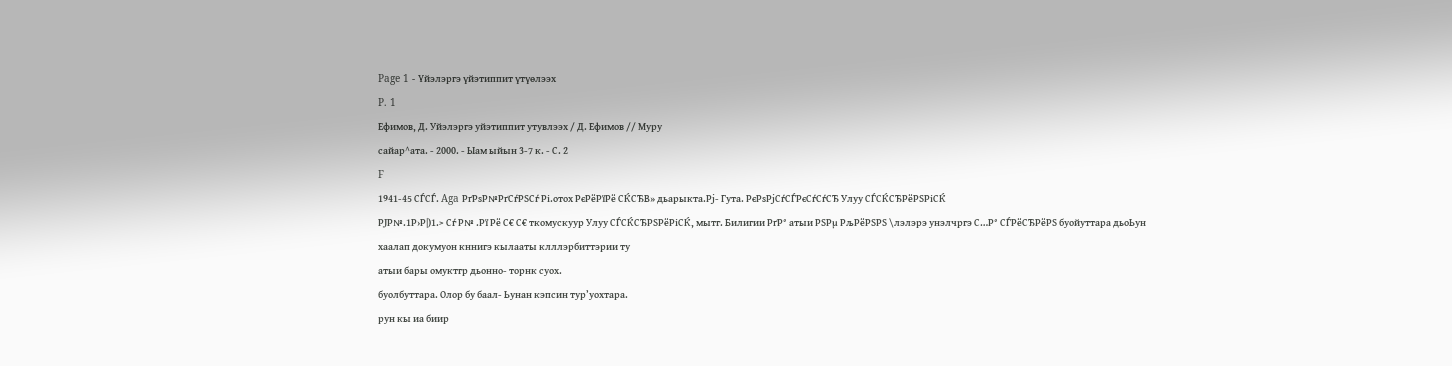Page 1 - Үйэлэргэ үйэтиппит үтүөлээх
P. 1
Ефимов, Д. Уйэлэргэ уйэтиппит утувлээх / Д. Ефимов // Муру
сайар^ата. - 2000. - Ыам ыйын 3-7 к. - С. 2
F
1941-45 СЃСЃ. Aga РґРѕР№РґСѓРЅСѓ Рі.отох РєРёРїРё СЌСЂВ» дьарыкта.Рј- Гута. РєРѕРјСѓСЃРєСѓСѓСЂ Улуу СЃСЌСЂРёРЅРіСЌ
РЈР№.1Р›Р|)1.> Сѓ Р№ .Рї Рё С€ С€ ткомускуур Улуу СЃСЌСЂРЅРёРіСЌ, мытг. Билигии РґР° атыи РЅРµ РљРёРЅРЅ \лэлэрэ унэлчргэ С…Р° СЃРёСЂРёРЅ буойуттара дьоЬун
хаалап докумуон кннигэ кылааты клллэрбиттэрии ту
атыи бары омуктгр дьонно- торнк суох.
буолбуттара. Олор бу баал- Ьунан кэпсин тур’уохтара.
рун кы иа биир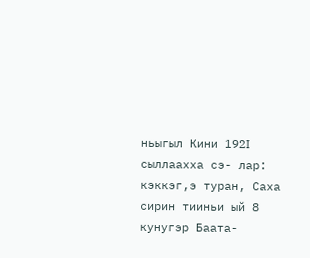ньыгыл Кини 192I сыллаахха сэ- лар:
кэккэг,э туран, Саха сирин тииньи ый 8 кунугэр Баата-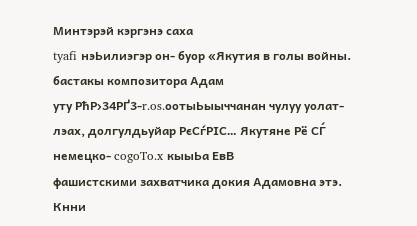Минтэрэй кэргэнэ саха
tyafi нэЬилиэгэр он- буор «Якутия в голы войны. бастакы композитора Адам
уту РћР›34РҐ3-r.os.ooтыЬыыччанан чулуу уолат-лэах, долгулдьуйар РєСѓРІС… Якутяне Рё СЃ немецко- cogoTo.x кыыЬа ЕвВ
фашистскими захватчика докия Адамовна этэ. Кнни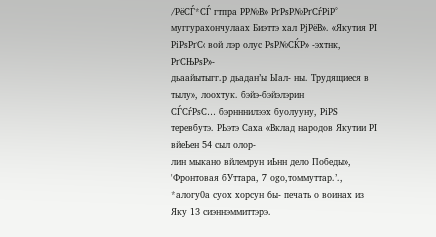/РёСЃ*СЃ гтпра РР№В» РґРѕР№РґСѓРіР° муггурахончулаах Биэттэ хал РјРёВ». «Якутия РІ РіРѕРґС‹ вой лэр олус РѕР№СЌР» -эхтнк, РґСЊРѕР»-
дьаайытыгг.р дьадан’ы Ыал- ны. Трудящиеся в тылу», лоохтук. бэйэ-бэйэлэрин
СЃСѓРѕС… бэрнннилээх буолууну, РіРЅ теревбутэ. РЬэтэ Саха «Вклад народов Якутии РІ вйеЬен 54 сыл олор-
лин мыкано вйлемрун иЬнн дело Победы», 'Фронтовая бУттара, 7 оgo,томмуттар.’.,
*алогу0а суох хорсун 6ы- печать о воинах из Яку 13 сиэннэммиттэрэ.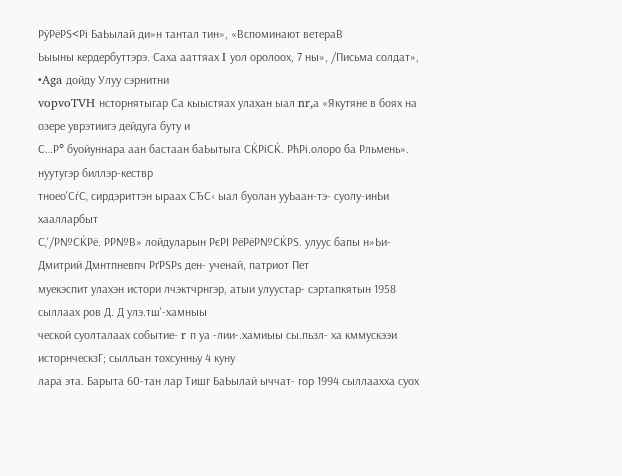РўРёРЅ<Рі БаЬылай ди»н тантал тин», «Вспоминают ветераВ
Ьыыны кердербуттэрэ. Саха ааттяах I уол оролоох, 7 ны», /Письма солдат», •Aga дойду Улуу сэрнитни
vopvoTVH нсторнятыгар Са кыыстяах улахан ыал nr,а «Якутяне в боях на озере уврэтиигэ дейдуга буту и
С…Р° буойуннара аан бастаан баЬытыга СЌРіСЌ. РћРі.олоро ба Рльмень». нуутугэр биллэр-кествр
тноео'СѓС‚ сирдэриттэн ыраах СЂС‹ ыал буолан ууЬаан-тэ- суолу-инЬи хаалларбыт
С‚'/Р№СЌРё. РР№В» лойдуларын РєРІ РёРёР№СЌРЅ. улуус бапы н»Ьи- Дмитрий Дмнтпневпч РґРЅРѕ ден- ученай, патриот Пет
муекэспит улахэн истори лчэктчрнгэр, атыи улуустар- сэртапкятын 1958 сыллаах ров Д. Д улэ.тш'-хамныы
ческой суолталаах событие- r п уа -лии-.хамиыы сы.пьзл- ха кммускээи исторнческзГ; сылльан тохсунньу 4 куну
лара эта. Барыта 60-тан лар Тишг БаЬылай ыччат- гор 1994 сыллаахха суох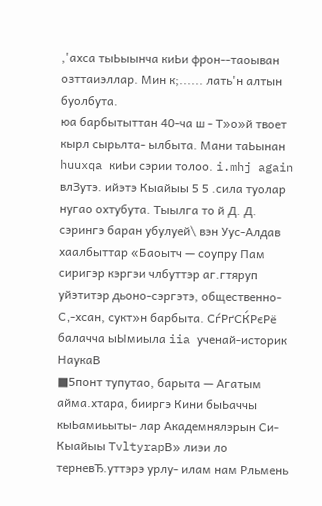,'ахса тыЬыынча киЬи фрон--таоыван озттаиэллар. Мин к;...... лать'н алтын буолбута.
юа барбытыттан 40-ча ш - Т»о»й твоет кырл сырьлта- ылбыта. Мани таЬынан
huuxqa киЬи сэрии толоо. i.mhj again влЗутэ. ийэтэ Кыайыы 5 5 .сила туолар
нугао охтубута. Тыылга то й Д. Д. сэрингэ баран убулуей\ вэн Уус-Алдав
хаалбыттар «Баоытч — соупру Пам сиригэр кэргэи члбуттэр аг.гтяруп уйэтитэр дьоно-сэргэтэ, общественно-
С‚-хсан, сукт»н барбыта. СѓРґСЌРєРё балачча ыЫмиыла iia ученай-историк НаукаВ
■5понт тупутао, барыта — Агатым айма.хтара, бииргэ Кини быЬаччы кыЬамиьыты- лар Академнялэрын Си-
Кыайыы TvltyrapВ» лиэи ло терневЂ.уттэрэ урлу- илам нам Рльмень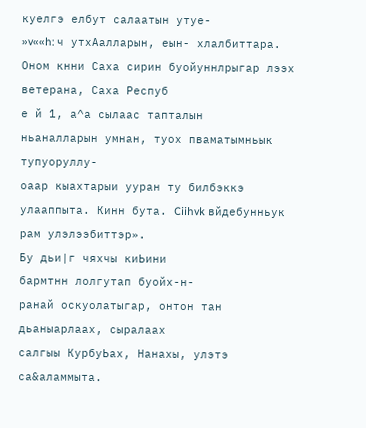куелгэ елбут салаатын утуе-
»v««h: ч утхАалларын, еын- хлалбиттара. Оном кнни Саха сирин буойуннлрыгар лээх ветерана, Саха Респуб
е й 1, а^а сылаас тапталын
ньаналларын умнан, туох пваматымньык тупуоруллу-
оаар кыахтарыи ууран ту билбэккэ улааппыта. Кинн бута. Ciihvk вйдебунньук
рам улэлээбиттэр».
Бу дьи|г чяхчы киЬини
бармтнн лолгутап буойх-н-
ранай оскуолатыгар, онтон тан дьаныарлаах, сыралаах
салгыы КурбуЬах, Нанахы, улэтэ са&аламмыта.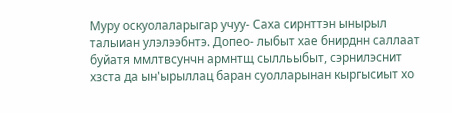Муру оскуолаларыгар учуу- Саха сирнттэн ынырыл
талыиан улэлээбнтэ. Допео- лыбыт хае бнирднн саллаат
буйатя ммлтвсунчн армнтщ сылльыбыт, сэрнилэснит
хзста да ын'ырыллац баран суолларынан кыргысиыт хо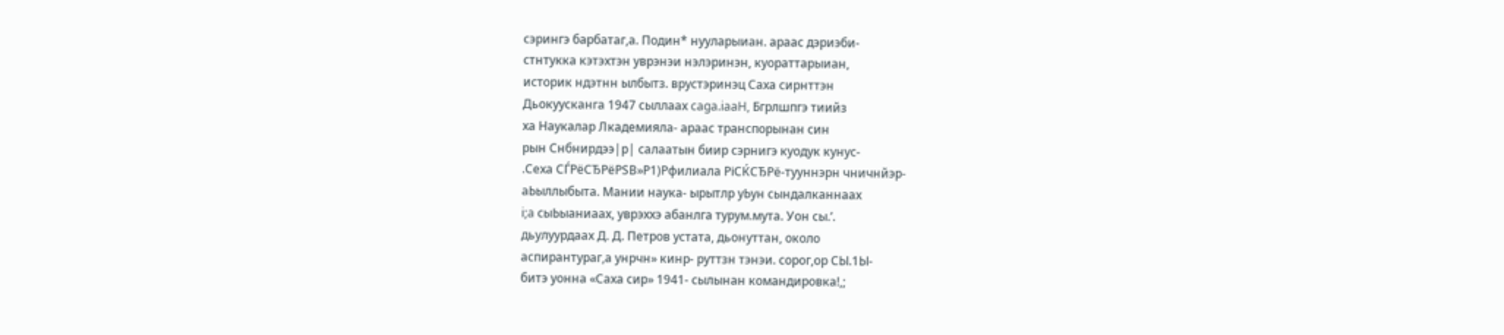сэрингэ барбатаг,а. Подин* нууларыиан. араас дэриэби-
стнтукка кэтэхтэн уврэнэи нэлэринэн, куораттарыиан,
историк ндэтнн ылбытз. врустэринэц Саха сирнттэн
Дьокуусканга 1947 сыллаах caga.iaaH, Бгрлшпгэ тиийз
ха Наукалар Лкадемияла- араас транспорынан син
рын Снбнирдээ|р| салаатын биир сэрнигэ куодук кунус-
.Сеха СЃРёСЂРёРЅВ»Р1)Рфилиала РіСЌСЂРё-тууннэрн чничнйэр-
аЬыллыбыта. Мании наука- ырытлр уЬун сындалканнаах
i;a сыЬыаниаах, уврэххэ абанлга турум.мута. Уон сы.’.
дьулуурдаах Д. Д. Петров устата, дьонуттан, около
аспирантураг,а унрчн» кинр- руттзн тэнэи. сорог,ор СЫ.1Ы-
битэ уонна «Саха сир» 1941- сылынан командировка!,;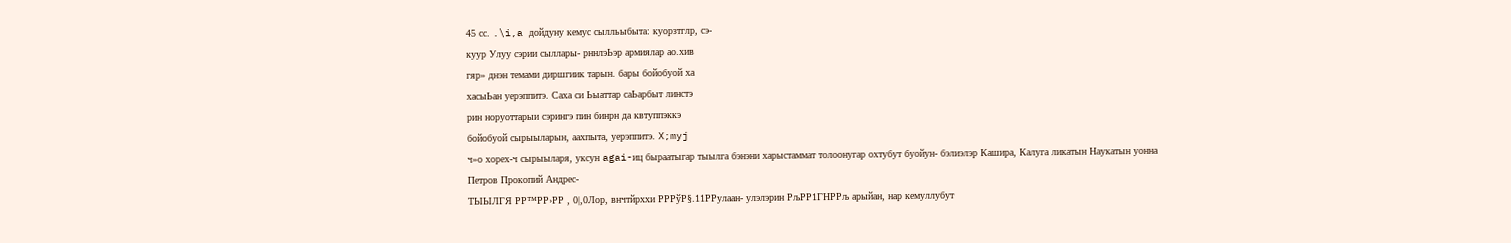45 сс. .\i,a дойдуну кемус сылльыбыта: куорзтглр, сэ-
куур Улуу сэрии сыллары- рннлэЬэр армиялар ао.хив
гяр» днэн темами диршгиик тарын. бары бойобуой ха
хасыЬан уерэппитэ. Саха си Ьыаттар саЬарбыт линстэ
рин норуоттарыи сэрингэ пин бинрн да квтуппэккэ
бойобуой сырыыларын, аахпыта, уерэппитэ. X;myj
ч»о хорех-ч сырыыларя, уксун agai-иц быраатыгар тыылга бэнэни харыстаммат толоонугар охтубут буойун- бэлиэлэр Кашира, Калуга ликатын Наукатын уонна
Петров Прокопий Андрес-
ТЫЫЛГЯ РР™РР›РР , 0|,0Лор, внчтйрххи РРРўР§.11РРулаан- улэлэрин РљРР1ГНРРљ арыйан, нар кемуллубут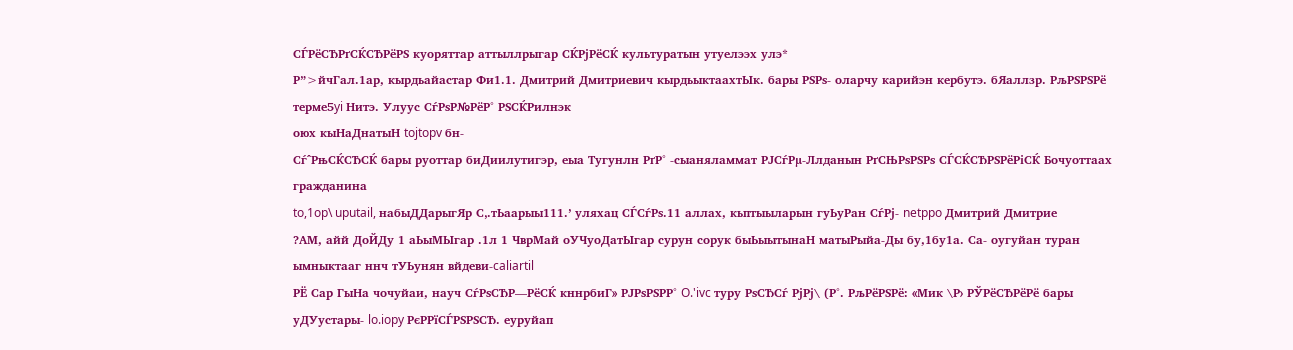СЃРёСЂРґСЌСЂРёРЅ куоряттар аттыллрыгар СЌРјРёСЌ культуратын утуелээх улэ*
Р”>йчГал.1ар, кырдьайастар Фи1.1. Дмитрий Дмитриевич кырдьыктаахтЫк. бары РЅРѕ- оларчу карийэн кербутэ. бЯаллзр. РљРЅРЅРё терме5yi Нитэ. Улуус СѓРѕР№РёР° РЅСЌРилнэк
оюх кыНаДнатыН tojtopv бн-
Сѓ^РњСЌСЂСЌ бары руоттар биДиилутигэр, еыа Тугунлн РґР° -сыаняламмат РЈСѓРµ-Ллданын РґСЊРѕРЅРѕ СЃСЌСЂРЅРёРіСЌ Бочуоттаах гражданина
to,1op\ uputail, набыДДарыгЯр С‚.тЬаарыы111.’ уляхац СЃСѓРѕ.11 аллах, кьптыыларын гуЬуРан СѓРј- netppo Дмитрий Дмитрие
?АМ, айй ДоЙДу 1 аЬыМЫгар .1л 1 ЧврМай оУЧуоДатЫгар сурун сорук быЬыытынаН матыРыйа-Ды бу,1бу1а. Са- оугуйан туран ымныктааг ннч тУЬунян вйдеви-caliartil
РЁ Сар ГыНа чочуйаи, науч СѓРѕСЂР—РёСЌ кннрбиГ» РЈРѕРЅРР° O.'ivc туру РѕСЂСѓ РјРј\ (Р°. РљРёРЅРё: «Мик \Р› РЎРёСЂРёРё бары уДУустары- lo.iopy РєРРїСЃРЅРЅСЂ. еуруйап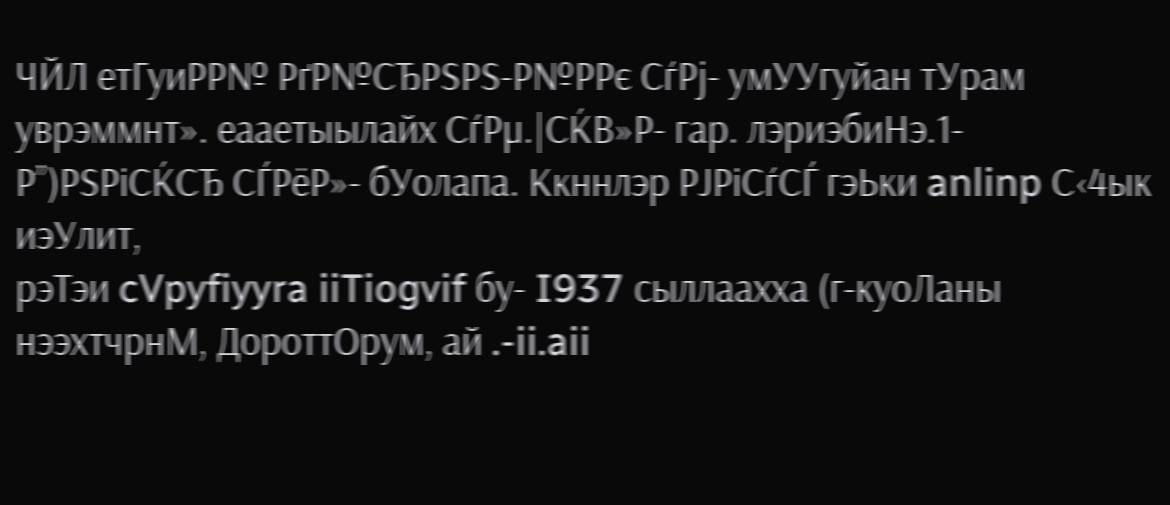ЧЙЛ етГуиРР№ РґР№СЂРЅРЅ-Р№РРє СѓРј- умУУгуйан тУрам уврэммнт». еааетыылайх СѓРµ.|СЌВ»Р- гар. лэриэбиНэ.1-Р”)РЅРіСЌСЂ СЃРёР»- бУолапа. Ккннлэр РЈРіСѓСЃ гэЬки anlinp С‹4ык иэУлит,
рэТэи cVpyfiyyra iiTiogvif бу- I937 сыллаахха (г-куоЛаны нээхтчрнМ, ДороттОрум, ай .-ii.aii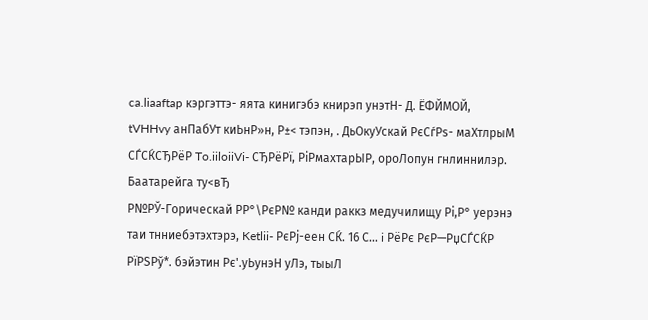ca.liaaftap кэргэттэ- яята кинигэбэ книрэп унэтН- Д. ЁФЙМОЙ,
tVHHvy анПабУт киЬнР»н, Р±< тэпэн, . ДьОкуУскай РєСѓРѕ- маХтлрыМ СЃСЌСЂРёР To.iiloiiVi- СЂРёРї, РіРмахтарЫР, ороЛопун гнлиннилэр. Баатарейга ту<вЂ
Р№РЎ-Горическай РР°\РєР№ канди раккз медучилищу Рі,Р° уерэнэ таи тнниебэтэхтэрэ, Ketlii- РєРј-еен СЌ. 16 С… i РёРє РєР—РџСЃСЌР РїРЅРў*. бэйэтин Рє'.уЬунэН уЛэ, тыыЛ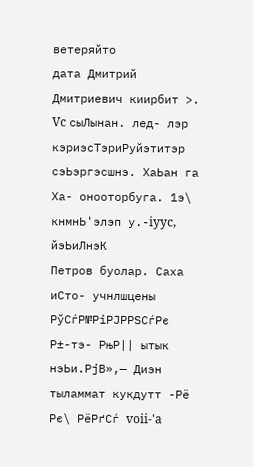ветеряйто
дата Дмитрий Дмитриевич киирбит >. Vc сыЛынан. лед- лэр кэриэсТэриРуйэтитэр сэЬэргэсшнэ. ХаЬан га Ха- онооторбуга. 1э\ кнмнЬ'элэп у.-iyyc, йэЬиЛнэК
Петров буолар. Саха иСто- учнлшцены РўСѓР№РіРЈРРЅСѓРє Р±-тэ- РњР|| ытык нэЬи.РјВ»,— Диэн тыламмат кукдутт -Рё Рє\ РёРґСѓ voii-'a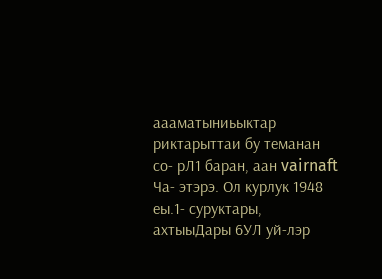аааматыниьыктар
риктарыттаи бу теманан со- рЛ1 баран, аан vairnaft Ча- этэрэ. Ол курлук 1948 еы.1- суруктары, ахтыыДары 6УЛ уй-лэр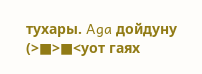тухары. Aga дойдуну (>■>■<уот гаях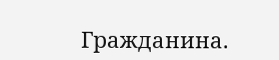Гражданина.